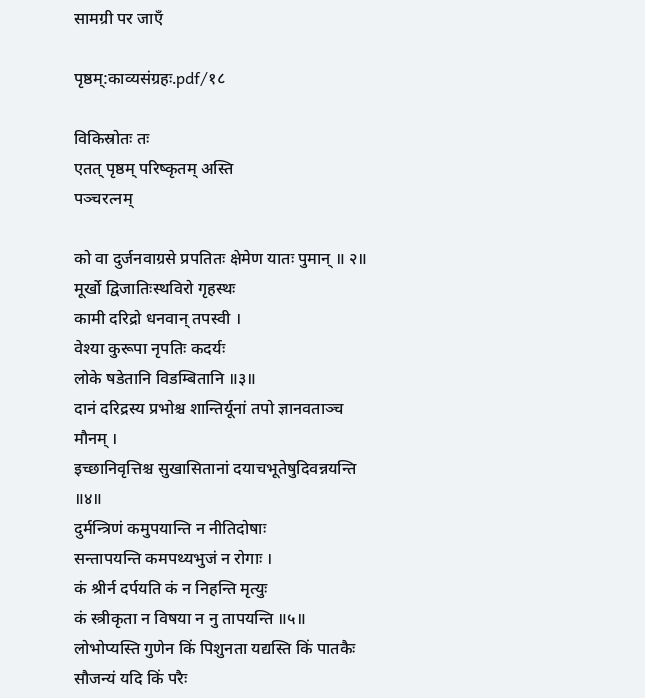सामग्री पर जाएँ

पृष्ठम्:काव्यसंग्रहः.pdf/१८

विकिस्रोतः तः
एतत् पृष्ठम् परिष्कृतम् अस्ति
पञ्चरत्नम्

को वा दुर्जनवाग्रसे प्रपतितः क्षेमेण यातः पुमान् ॥ २॥
मूर्खो द्विजातिःस्थविरो गृहस्थः
कामी दरिद्रो धनवान् तपस्वी ।
वेश्या कुरूपा नृपतिः कदर्यः
लोके षडेतानि विडम्बितानि ॥३॥
दानं दरिद्रस्य प्रभोश्च शान्तिर्यूनां तपो ज्ञानवताञ्च मौनम् ।
इच्छानिवृत्तिश्च सुखासितानां दयाचभूतेषुदिवन्नयन्ति ॥४॥
दुर्मन्त्रिणं कमुपयान्ति न नीतिदोषाः
सन्तापयन्ति कमपथ्यभुजं न रोगाः ।
कं श्रीर्न दर्पयति कं न निहन्ति मृत्युः
कं स्त्रीकृता न विषया न नु तापयन्ति ॥५॥
लोभोप्यस्ति गुणेन किं पिशुनता यद्यस्ति किं पातकैः
सौजन्यं यदि किं परैः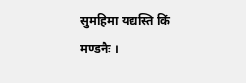सुमहिमा यद्यस्ति किं मण्डनैः ।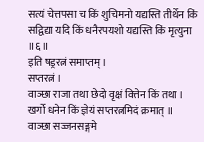सत्यं चेत्तपसा च किं शुचिमनो यद्यस्ति तीर्थेन किं
सद्विद्या यदि किं धनैरपयशो यद्यस्ति किं मृत्युना ॥६॥
इति षड्ररत्नं समाप्तम् ।
सप्तरत्नं ।
वाञ्छा राजा तथा छेदो वृक्षं वित्तेन किं तथा ।
खर्गो धनेन किं ज्ञेयं सप्तरत्नमिदं क्रमात् ॥
वाञ्छा सज्जनसङ्गमे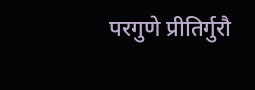परगुणे प्रीतिर्गुरौ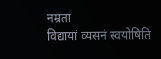नम्रता
विद्यायां व्यसनं स्वयोषिति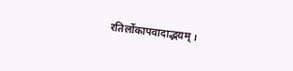रतिर्लोकापवादाद्भयम् ।